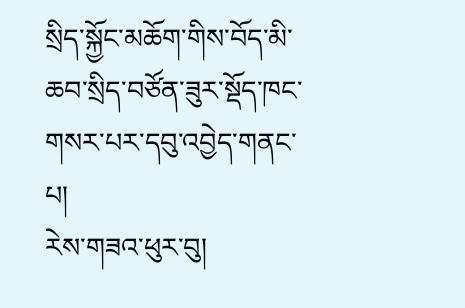སྲིད་སྐྱོང་མཆོག་གིས་བོད་མི་ཆབ་སྲིད་བཙོན་ཟུར་སྡོད་ཁང་གསར་པར་དབུ་འབྱེད་གནང་པ།
རེས་གཟའ་ཕུར་བུ།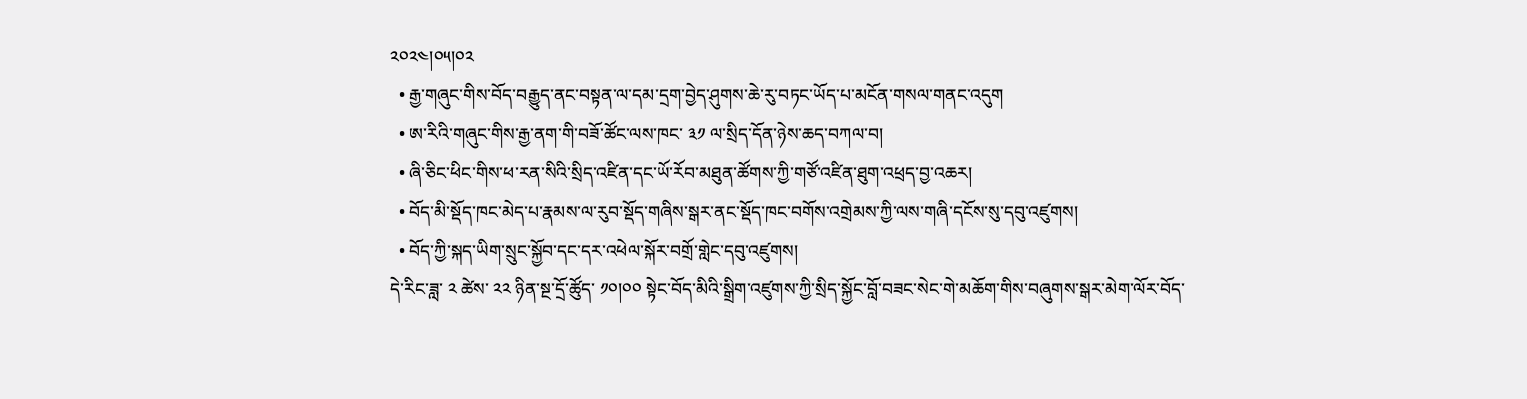༢༠༢༤།༠༥།༠༢
  • རྒྱ་གཞུང་གིས་བོད་བརྒྱུད་ནང་བསྟན་ལ་དམ་དྲག་བྱེད་ཤུགས་ཆེ་རུ་བཏང་ཡོད་པ་མངོན་གསལ་གནང་འདུག
  • ཨ་རིའི་གཞུང་གིས་རྒྱ་ནག་གི་བཟོ་ཚོང་ལས་ཁང་ ༣༡ ལ་སྲིད་དོན་ཉེས་ཆད་བཀལ་བ།
  • ཞི་ཅིང་ཕིང་གིས་ཕ་རན་སིའི་སྲིད་འཛིན་དང་ཡོ་རོབ་མཐུན་ཚོགས་ཀྱི་གཙོ་འཛིན་ཐུག་འཕྲད་བྱ་འཆར།
  • བོད་མི་སྡོད་ཁང་མེད་པ་རྣམས་ལ་རུབ་སྡོད་གཞིས་སྒར་ནང་སྡོད་ཁང་བགོས་འགྲེམས་ཀྱི་ལས་གཞི་དངོས་སུ་དབུ་འཛུགས།
  • བོད་ཀྱི་སྐད་ཡིག་སྲུང་སྐྱོབ་དང་དར་འཕེལ་སྐོར་བགྲོ་གླེང་དབུ་འཛུགས།
དེ་རིང་ཟླ་ ༢ ཚེས་ ༢༢ ཉིན་སྔ་དྲོ་ཚོུད་ ༡༠།༠༠ སྟེང་བོད་མིའི་སྒྲིག་འཛུགས་ཀྱི་སྲིད་སྐྱོང་བློ་བཟང་སེང་གེ་མཆོག་གིས་བཞུགས་སྒར་མེག་ལོར་བོད་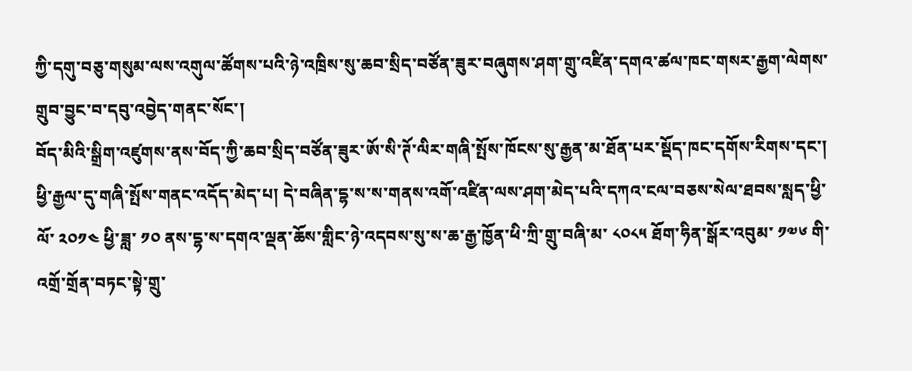ཀྱི་དགུ་བཅུ་གསུམ་ལས་འགུལ་ཚོགས་པའི་ཉེ་འཁྲིས་སུ་ཆབ་སྲིད་བཙོན་ཟུར་བཞུགས་ཤག་གྲུ་འཛིན་དགའ་ཚལ་ཁང་གསར་རྒྱག་ལེགས་གྲུབ་བྱུང་བ་དབུ་འབྱེད་གནང་སོང་།
བོད་མིའི་སྒྲིག་འཛུགས་ནས་བོད་ཀྱི་ཆབ་སྲིད་བཙོན་ཟུར་ཨོ་སི་ཊོ་ལིར་གཞི་སྤོས་ཁོངས་སུ་རྒྱན་མ་ཐོན་པར་སྡོད་ཁང་དགོས་རིགས་དང་། ཕྱི་རྒྱལ་དུ་གཞི་སྤོས་གནང་འདོད་མེད་པ། དེ་བཞིན་དྷ་ས་ས་གནས་འགོ་འཛིན་ལས་ཤག་མེད་པའི་དཀའ་ངལ་བཅས་སེལ་ཐབས་སླད་ཕྱི་ལོ་ ༢༠༡༤ ཕྱི་ཟླ་ ༡༠ ནས་དྷ་ས་དགའ་ལྡན་ཆོས་གླིང་ཉེ་འདབས་སུ་ས་ཆ་རྒྱ་ཁྱོན་ཕི་ཀྲི་གྲུ་བཞི་མ་ ༨༠༨༥ ཐོག་ཧིན་སྒོར་འབུམ་ ༡༧༦ གི་འགྲོ་གྲོན་བཏང་སྟེ་གྲུ་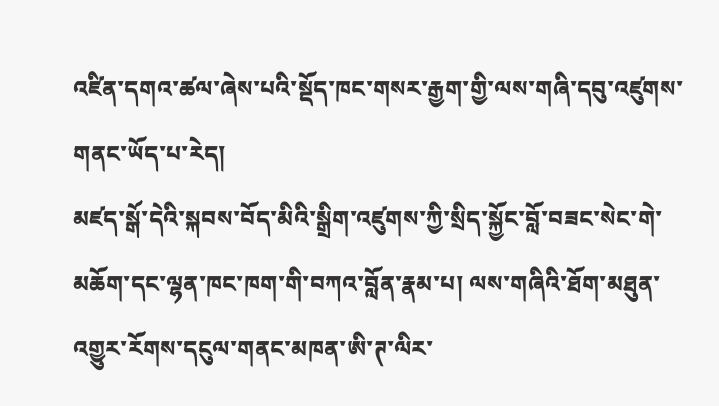འཛིན་དགའ་ཚལ་ཞེས་པའི་སྡོད་ཁང་གསར་རྒྱག་གྱི་ལས་གཞི་དབུ་འཛུགས་གནང་ཡོད་པ་རེད།
མཛད་སྒོ་དེའི་སྐབས་བོད་མིའི་སྒྲིག་འཛུགས་ཀྱི་སྲིད་སྐྱོང་བློ་བཟང་སེང་གེ་མཆོག་དང་ལྷན་ཁང་ཁག་གི་བཀའ་བློན་རྣམ་པ། ལས་གཞིའི་ཐོག་མཐུན་འགྱུར་རོགས་དངུལ་གནང་མཁན་ཨི་ཊ་ལིར་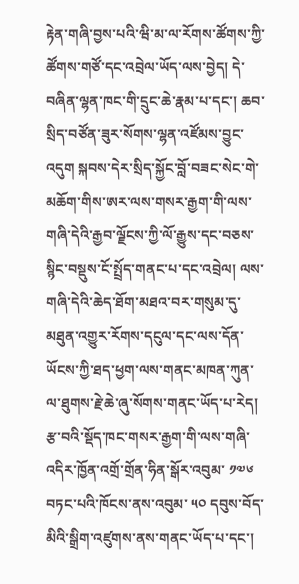རྟེན་གཞི་བྱས་པའི་ཝི་མ་ལ་རོགས་ཚོགས་ཀྱི་ཚོགས་གཙོ་དང་འབྲེལ་ཡོད་ལས་བྱེད། དེ་བཞིན་ལྷན་ཁང་གི་དྲུང་ཆེ་རྣམ་པ་དང་། ཆབ་སྲིད་བཙོན་ཟུར་སོགས་ལྷན་འཛོམས་བྱུང་འདུག སྐབས་དེར་སྲིད་སྐྱོང་བློ་བཟང་སེང་གེ་མཆོག་གིས་ཨར་ལས་གསར་རྒྱག་གི་ལས་གཞི་དེའི་རྒྱབ་ལྗོངས་ཀྱི་ལོ་རྒྱུས་དང་བཅས་སྙིང་བསྡུས་ངོ་སྤྲོད་གནང་པ་དང་འབྲེལ། ལས་གཞི་དེའི་ཆེད་ཐོག་མཐའ་བར་གསུམ་དུ་མཐུན་འགྱུར་རོགས་དངུལ་དང་ལས་དོན་ཡོངས་ཀྱི་ཐད་ཕྱག་ལས་གནང་མཁན་ཀུན་ལ་ཐུགས་རྗེ་ཆེ་ཞུ་སོགས་གནང་ཡོད་པ་རེད།
རྩ་བའི་སྡོད་ཁང་གསར་རྒྱག་གི་ལས་གཞི་འདིར་ཁྱོན་འགྲོ་གྲོན་ཧིན་སྒོར་འབུམ་ ༡༧༦ བཏང་པའི་ཁོངས་ནས་འབུམ་ ༥༠ དབུས་བོད་མིའི་སྒྲིག་འཛུགས་ནས་གནང་ཡོད་པ་དང་།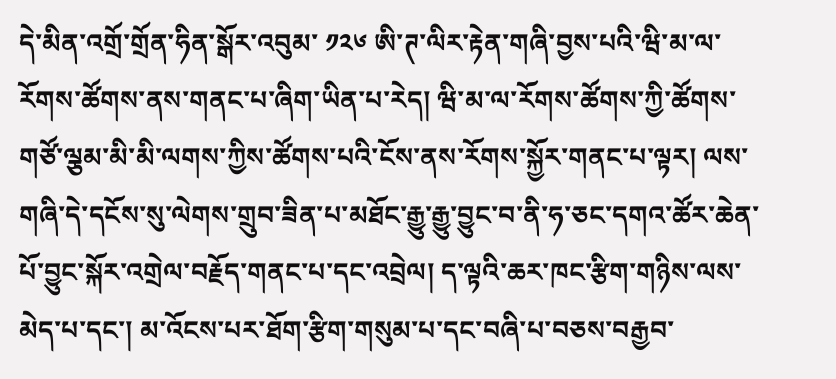དེ་མིན་འགྲོ་གྲོན་ཧིན་སྒོར་འབུམ་ ༡༢༦ ཨི་ཊ་ལིར་རྟེན་གཞི་བྱས་པའི་ཝི་མ་ལ་རོགས་ཚོགས་ནས་གནང་པ་ཞིག་ཡིན་པ་རེད། ཝི་མ་ལ་རོགས་ཚོགས་ཀྱི་ཚོགས་གཙོ་ལྕམ་མི་མི་ལགས་ཀྱིས་ཚོགས་པའི་ངོས་ནས་རོགས་སྐྱོར་གནང་པ་ལྟར། ལས་གཞི་དེ་དངོས་སུ་ལེགས་གྲུབ་ཟིན་པ་མཐོང་རྒྱུ་རྒྱུ་བྱུང་བ་ནི་ཧ་ཅང་དགའ་ཚོར་ཆེན་པོ་བྱུང་སྐོར་འགྲེལ་བརྗོད་གནང་པ་དང་འབྲེལ། ད་ལྟའི་ཆར་ཁང་རྩིག་གཉིས་ལས་མེད་པ་དང་། མ་འོངས་པར་ཐོག་རྩིག་གསུམ་པ་དང་བཞི་པ་བཅས་བརྒྱབ་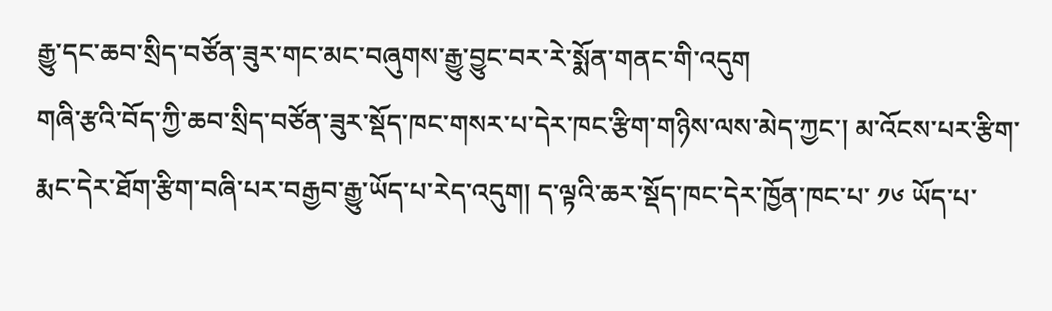རྒྱུ་དང་ཆབ་སྲིད་བཙོན་ཟུར་གང་མང་བཞུགས་རྒྱུ་བྱུང་བར་རེ་སྨོན་གནང་གི་འདུག
གཞི་རྩའི་བོད་ཀྱི་ཆབ་སྲིད་བཙོན་ཟུར་སྡོད་ཁང་གསར་པ་དེར་ཁང་རྩིག་གཉིས་ལས་མེད་ཀྱང་། མ་འོངས་པར་རྩིག་རྨང་དེར་ཐོག་རྩིག་བཞི་པར་བརྒྱབ་རྒྱུ་ཡོད་པ་རེད་འདུག། ད་ལྟའི་ཆར་སྡོད་ཁང་དེར་ཁྱོན་ཁང་པ་ ༡༦ ཡོད་པ་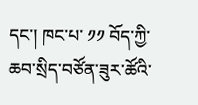དང་། ཁང་པ་ ༡༡ བོད་ཀྱི་ཆབ་སྲིད་བཙོན་ཟུར་ཚོའི་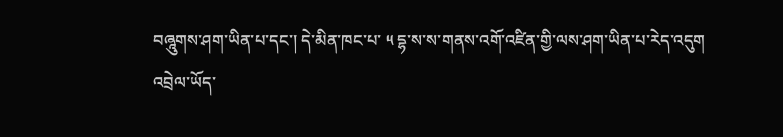བཞཱུགས་ཤག་ཡིན་པ་དང་། དེ་མིན་ཁང་པ་ ༥ དྷ་ས་ས་གནས་འགོ་འཛིན་གྱི་ལས་ཤག་ཡིན་པ་རེད་འདུག
འབྲེལ་ཡོད་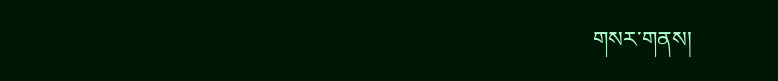གསར་གནས།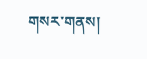གསར་གནས།